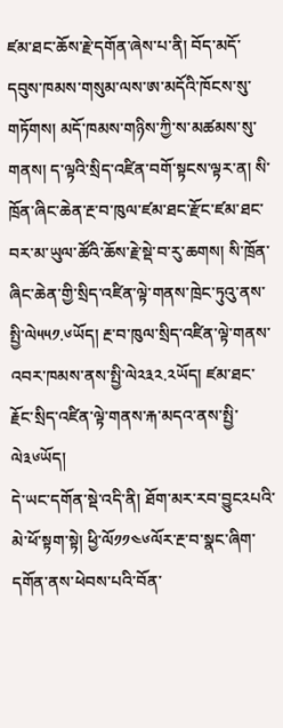ཛམ་ཐང་ཆོས་རྗེ་དགོན་ཞེས་པ་ནི། བོད་མདོ་དབུས་ཁམས་གསུམ་ལས་ཨ་མདོའི་ཁོངས་སུ་གཏོགས། མདོ་ཁམས་གཉིས་ཀྱི་ས་མཚམས་སུ་གནས། ད་ལྟའི་སྲིད་འཛིན་བགོ་སྟངས་ལྟར་ན། སི་ཁྲོན་ཞིང་ཆེན་རྔ་བ་ཁུལ་ཛམ་ཐང་རྫོང་ཛམ་ཐང་བར་མ་ཡུལ་ཚོའི་ཆོས་རྗེ་སྡེ་བ་རུ་ཆགས། སི་ཁྲོན་ཞིང་ཆེན་གྱི་སྲིད་འཛིན་ལྟེ་གནས་ཁྲེང་ཏུའུ་ནས་སྤྱི་ལེ༥༥༡.༦ཡོད། རྔ་བ་ཁུལ་སྲིད་འཛིན་ལྟེ་གནས་འབར་ཁམས་ནས་སྤྱི་ལེ༢༣༢.༢ཡོད། ཛམ་ཐང་རྗོང་སྲིད་འཛིན་ལྟེ་གནས་རྐ་མདའ་ནས་སྤྱི་ལེ༣༦ཡོད།
དེ་ཡང་དགོན་སྡེ་འདི་ནི། ཐོག་མར་རབ་བྱུང༢པའི་མེ་ཕོ་སྟག་སྟེ། ཕྱི་ལོ༡༡༤༦ལོར་རྔ་བ་སྣང་ཞིག་དགོན་ནས་ཕེབས་པའི་བོན་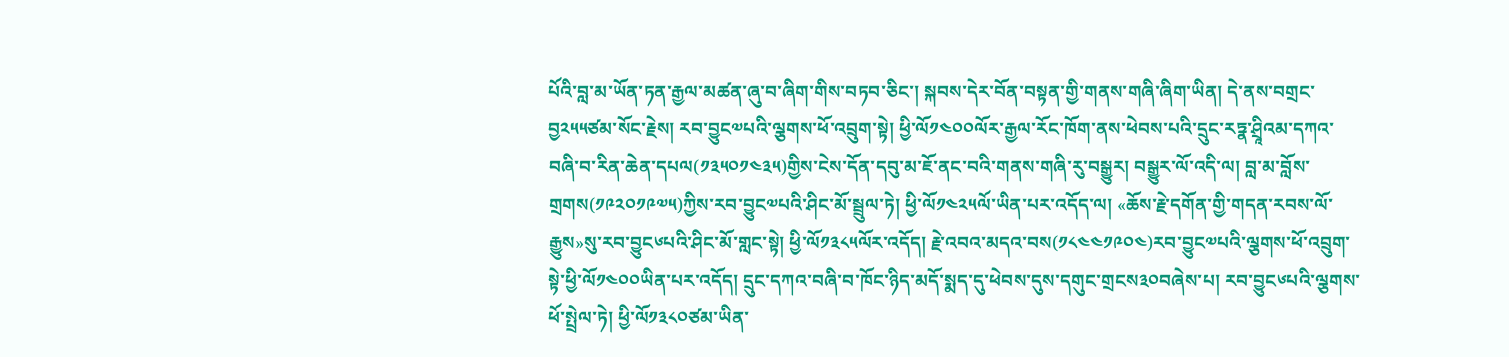པོའི་བླ་མ་ཡོན་ཏན་རྒྱལ་མཚན་ཞུ་བ་ཞིག་གིས་བཏབ་ཅིང་། སྐབས་དེར་བོན་བསྟན་གྱི་གནས་གཞི་ཞིག་ཡིན། དེ་ནས་བགྲང་བྱ༢༥༥ཙམ་སོང་རྗེས། རབ་བྱུང༧པའི་ལྕགས་ཕོ་འབྲུག་སྟེ། ཕྱི་ལོ༡༤༠༠ལོར་རྒྱལ་རོང་ཁོག་ནས་ཕེབས་པའི་དྲུང་རཏྣ་ཤྲཱིའམ་དཀའ་བཞི་བ་རིན་ཆེན་དཔལ(༡༣༥༠༡༤༣༥)གྱིས་ངེས་དོན་དབུ་མ་ཇོ་ནང་བའི་གནས་གཞི་རུ་བསྒྱུར། བསྒྱུར་ལོ་འདི་ལ། བླ་མ་བློས་གྲགས(༡༩༢༠༡༩༧༥)ཀྱིས་རབ་བྱུང༧པའི་ཤིང་མོ་སྦྲུལ་ཏེ། ཕྱི་ལོ༡༤༢༥ལོ་ཡིན་པར་འདོད་ལ། «ཆོས་རྗེ་དགོན་གྱི་གདན་རབས་ལོ་རྒྱུས»སུ་རབ་བྱུང༦པའི་ཤིང་མོ་གླང་སྟེ། ཕྱི་ལོ༡༣༨༥ལོར་འདོད། རྗེ་འབའ་མདའ་བས(༡༨༤༤༡༩༠༤)རབ་བྱུང༧པའི་ལྕགས་ཕོ་འབྲུག་སྟེ་ཕྱི་ལོ༡༤༠༠ཡིན་པར་འདོད། དྲུང་དཀའ་བཞི་བ་ཁོང་ཉིད་མདོ་སྨད་དུ་ཕེབས་དུས་དགུང་གྲངས༣༠བཞེས་པ། རབ་བྱུང༦པའི་ལྕགས་ཕོ་སྤྲེལ་ཏེ། ཕྱི་ལོ༡༣༨༠ཙམ་ཡིན་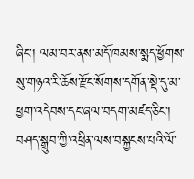ཞིང་། ལམ་བར་ནས་མདོ་ཁམས་སྨད་ཕྱོགས་སུ་གཉའ་རི་ཆོས་རྫོང་སོགས་དགོན་སྡེ་དུ་མ་ཕྱག་འདེབས་དང་ཞལ་བདག་མཛད་ཅིང་། བཤད་སྒྲུབ་ཀྱི་འཕྲིན་ལས་བསྐྱངས་པའི་ལོ་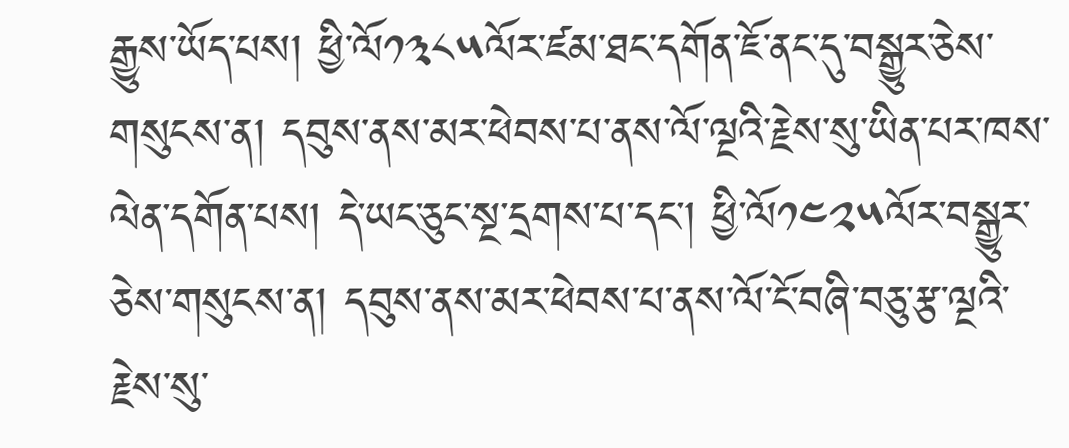རྒྱུས་ཡོད་པས། ཕྱི་ལོ༡༣༨༥ལོར་ཛམ་ཐང་དགོན་ཇོ་ནང་དུ་བསྒྱུར་ཅེས་གསུངས་ན། དབུས་ནས་མར་ཕེབས་པ་ནས་ལོ་ལྔའི་རྗེས་སུ་ཡིན་པར་ཁས་ལེན་དགོན་པས། དེ་ཡང་ཅུང་སྔ་དྲགས་པ་དང་། ཕྱི་ལོ༡༤༢༥ལོར་བསྒྱུར་ཅེས་གསུངས་ན། དབུས་ནས་མར་ཕེབས་པ་ནས་ལོ་ངོ་བཞི་བཅུ་རྩ་ལྔའི་རྗེས་སུ་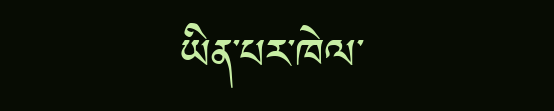ཡིན་པར་ཁེལ་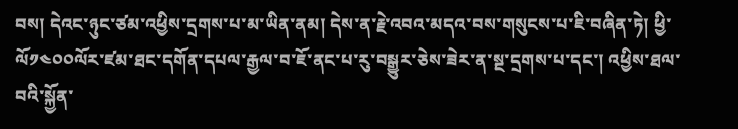བས། དེའང་ཉུང་ཙམ་འཕྱིས་དྲགས་པ་མ་ཡིན་ནམ། དེས་ན་རྗེ་འབའ་མདའ་བས་གསུངས་པ་ཇི་བཞིན་ཏེ། ཕྱི་ལོ༡༤༠༠ལོར་ཛམ་ཐང་དགོན་དཔལ་རྒྱལ་བ་ཇོ་ནང་པ་རུ་བསྒྱུར་ཅེས་ཟེར་ན་སྔ་དྲགས་པ་དང་། འཕྱིས་ཐལ་བའི་སྐྱོན་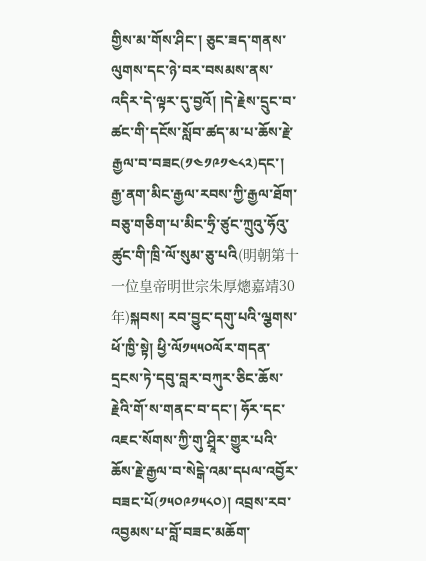གྱིས་མ་གོས་ཤིང་། ཅུང་ཟད་གནས་ལུགས་དང་ཉེ་བར་བསམས་ནས་འདིར་དེ་ལྟར་དུ་བྱའོ། །དེ་རྗེས་དྲུང་བ་ཚང་གི་དངོས་སློབ་ཚད་མ་པ་ཆོས་རྗེ་རྒྱལ་བ་བཟང(༡༤༡༩༡༤༨༢)དང་། རྒྱ་ནག་མིང་རྒྱལ་རབས་ཀྱི་རྒྱལ་ཐོག་བཅུ་གཅིག་པ་མིང་ཧྲི་ཙུང་ཀྲུའུ་ཧོའུ་ཚུང་གི་ཁྲི་ལོ་སུམ་ཅུ་པའི(明朝第十一位皇帝明世宗朱厚熜嘉靖30年)སྐབས། རབ་བྱུང་དགུ་པའི་ལྕགས་ཕོ་ཁྱི་སྟེ། ཕྱི་ལོ༡༥༥༠ལོར་གདན་དྲངས་ཏེ་དབུ་བླར་བཀུར་ཅིང་ཆོས་རྗེའི་གོ་ས་གནང་བ་དང་། ཧོར་དང་འཇང་སོགས་ཀྱི་གུ་ཤྲཱིར་གྱུར་པའི་ཆོས་རྗེ་རྒྱལ་བ་སེངྒེ་འམ་དཔལ་འབྱོར་བཟང་པོ(༡༥༠༩༡༥༨༠)། འབྲས་རབ་འབྱམས་པ་བློ་བཟང་མཆོག་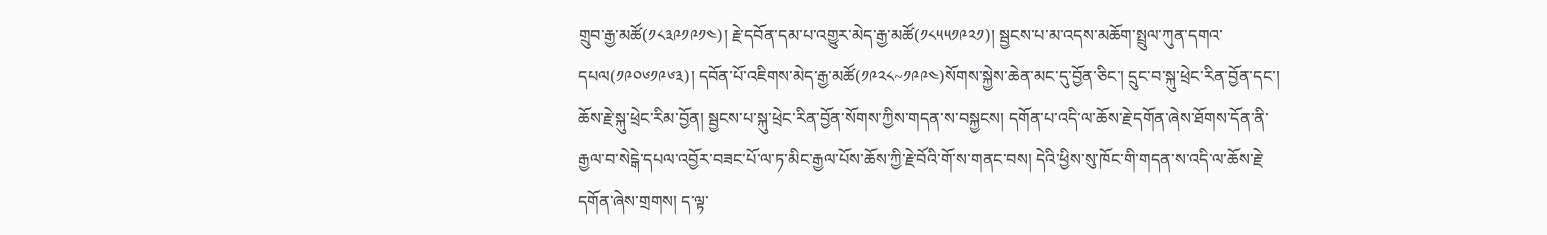གྲུབ་རྒྱ་མཚོ(༡༨༣༩༡༩༡༤)། རྗེ་དབོན་དམ་པ་འགྱུར་མེད་རྒྱ་མཚོ(༡༨༥༥༡༩༢༡)། སྦྱངས་པ་མ་འདས་མཆོག་སྤྲུལ་ཀུན་དགའ་དཔལ(༡༩༠༦༡༩༦༣)། དབོན་པོ་འཇིགས་མེད་རྒྱ་མཚོ(༡༩༢༨~༡༩༩༤)སོགས་སྐྱེས་ཆེན་མང་དུ་བྱོན་ཅིང་། དྲུང་བ་སྐུ་ཕྲེང་རིན་བྱོན་དང་། ཆོས་རྗེ་སྐུ་ཕྲེང་རིམ་བྱོན། སྦྱངས་པ་སྐུ་ཕྲེང་རིན་བྱོན་སོགས་ཀྱིས་གདན་ས་བསྐྱངས། དགོན་པ་འདི་ལ་ཆོས་རྗེ་དགོན་ཞེས་ཐོགས་དོན་ནི་རྒྱལ་བ་སེངྒེ་དཔལ་འབྱོར་བཟང་པོ་ལ་ཏ་མིང་རྒྱལ་པོས་ཆོས་ཀྱི་རྗེ་བོའི་གོ་ས་གནང་བས། དེའི་ཕྱིས་སུ་ཁོང་གི་གདན་ས་འདི་ལ་ཆོས་རྗེ་དགོན་ཞེས་གྲགས། ད་ལྟ་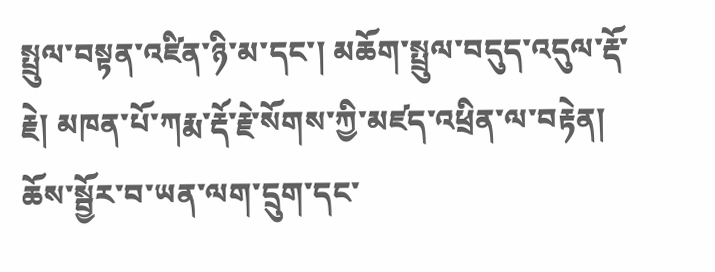སྤྲུལ་བསྟན་འཛིན་ཉི་མ་དང་། མཆོག་སྤྲུལ་བདུད་འདུལ་རྡོ་རྗེ། མཁན་པོ་ཀརྨ་རྡོ་རྗེ་སོགས་ཀྱི་མཛད་འཕྲིན་ལ་བརྟེན། ཆོས་སྦྱོར་བ་ཡན་ལག་དྲུག་དང་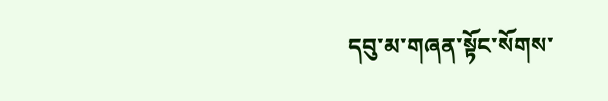དབུ་མ་གཞན་སྟོང་སོགས་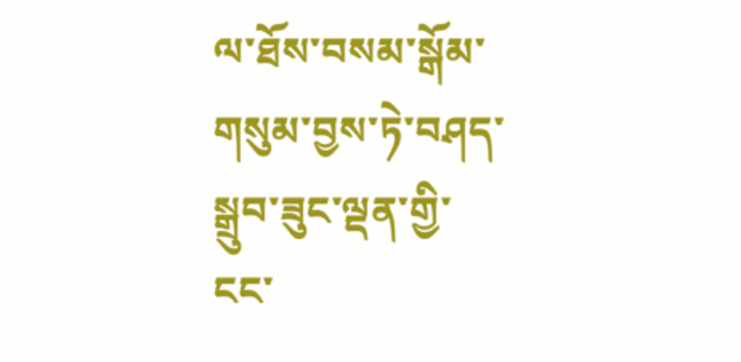ལ་ཐོས་བསམ་སྒོམ་གསུམ་བྱས་ཏེ་བཤད་སྒྲུབ་ཟུང་ལྡན་གྱི་ངང་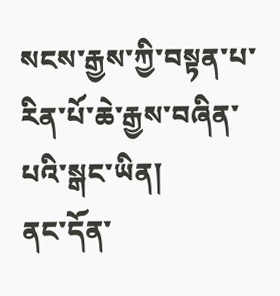སངས་རྒྱས་ཀྱི་བསྟན་པ་རིན་པོ་ཆེ་རྒྱས་བཞིན་པའི་སྒང་ཡིན།
ནང་དོན་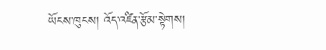ཡོངས་ཁུངས། འོད་འཛིན་རྩོམ་སྟེགས།